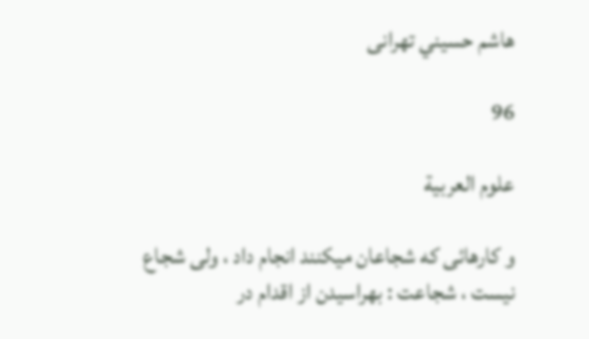هاشم حسيني تهرانى

96

علوم العربية

و كارهائى كه شجاعان ميكنند انجام داد ، ولى شجاع نيست ، شجاعت : بهراسيدن از اقدام در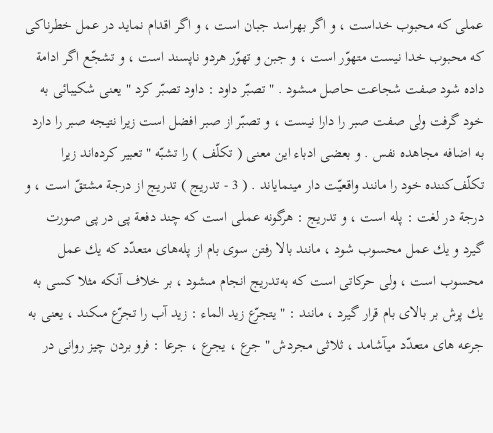عملى كه محبوب خداست ، و اگر بهراسد جبان است ، و اگر اقدام نمايد در عمل خطرناكى كه محبوب خدا نيست متهوّر است ، و جبن و تهوّر هردو ناپسند است ، و تشجّع اگر ادامة داده شود صفت شجاعت حاصل مىشود . " تصبّر داود : داود تصبّر كرد " يعنى شكيبائى به خود گرفت ولى صفت صبر را دارا نيست ، و تصبّر از صبر افضل است زيرا نتيجه صبر را دارد به اضافه مجاهده نفس . و بعضى ادباء اين معنى ( تكلّف ) را تشبّه " تعبير كرده‌اند زيرا تكلّف‌كننده خود را مانند واقعيّت دار مينماياند . ( 3 - تدريج ) تدريج از درجة مشتقّ است ، و درجة در لغت : پله است ، و تدريج : هرگونه عملى است كه چند دفعة پى در پى صورت گيرد و يك عمل محسوب شود ، مانند بالا رفتن سوى بام از پله‌هاى متعدّد كه يك عمل محسوب است ، ولى حركاتى است كه به‌تدريج انجام مىشود ، بر خلاف آنكه مثلا كسى به يك پرش بر بالاى بام قرار گيرد ، مانند : " يتجرّع زيد الماء : زيد آب را تجرّع مىكند ، يعنى به جرعه هاى متعدّد ميآشامد ، ثلاثى مجردش " جرع ، يجرع ، جرعا : فرو بردن چيز روانى در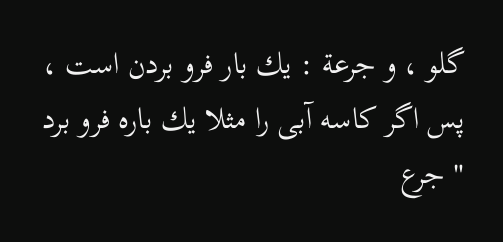گلو ، و جرعة : يك بار فرو بردن است ، پس اگر كاسه آبى را مثلا يك باره فرو برد " جرع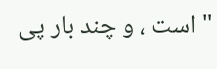" است ، و چند بار پى